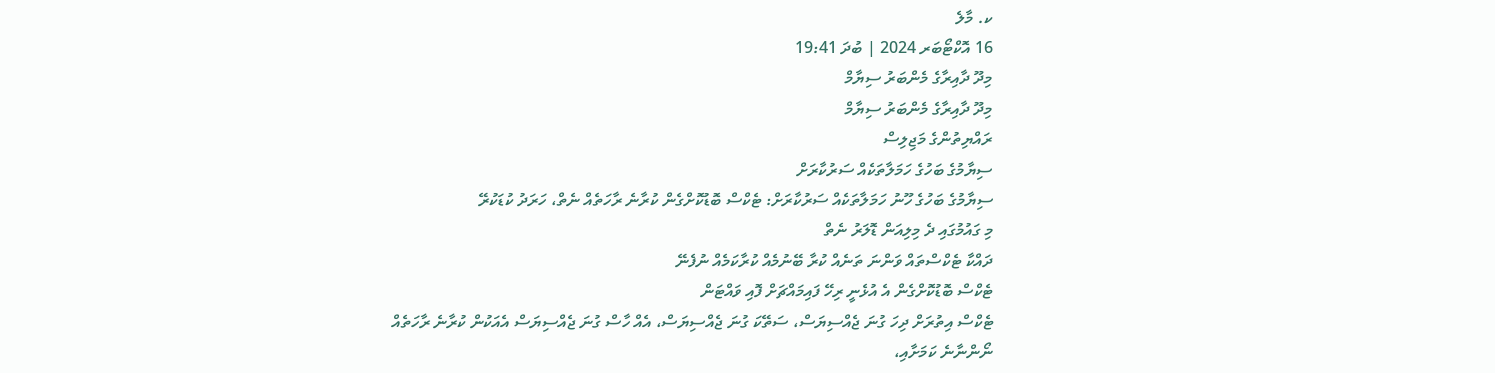ކ. މާލެ
16 އޮކްޓޯބަރ 2024 | ބުދަ 19:41
މިދޫ ދާއިރާގެ މެންބަރު ސިޔާމް
މިދޫ ދާއިރާގެ މެންބަރު ސިޔާމް
ރައްޔިތުންގެ މަޖިލިސް
ސިޔާމުގެ ބަހުގެ ހަމަލާތަކެއް ސަރުކާރަށް
ސިޔާމުގެ ބަހުގެ ހޫނު ހަމަލާތަކެއް ސަރުކާރަށް: ޓެކްސް ބޮޑުކޮށްގެން ކުރާނެ ރާހަތެއް ނެތް، ހަރަދު ކުޑަކުރޭ
މި ގައުމުގައި ދެ މިލިއަން ޑޮލަރު ނެތް
ދައްކާ ޓެކްސްތައް ވަންނަ ތަނެއް ކުރާ ބޭނުމެއް ކުރާކަމެއް ނުފެނޭ
ޓެކްސް ބޮޑުކޮށްގެން އެ އުޅެނީ ރިހޭ ފައިމައްޗަށް ފޮއި ވައްޓަން
ޓެކްސް އިތުރަށް ދިހަ ގުނަ ޖެއްސިޔަސް، ސަތޭކަ ގުނަ ޖެއްސިޔަސް، އެއް ހާސް ގުނަ ޖެއްސިޔަސް އެއަކުން ކުރާނެ ރާހަތެއް ނޯންނާނެ ކަމަށާއި،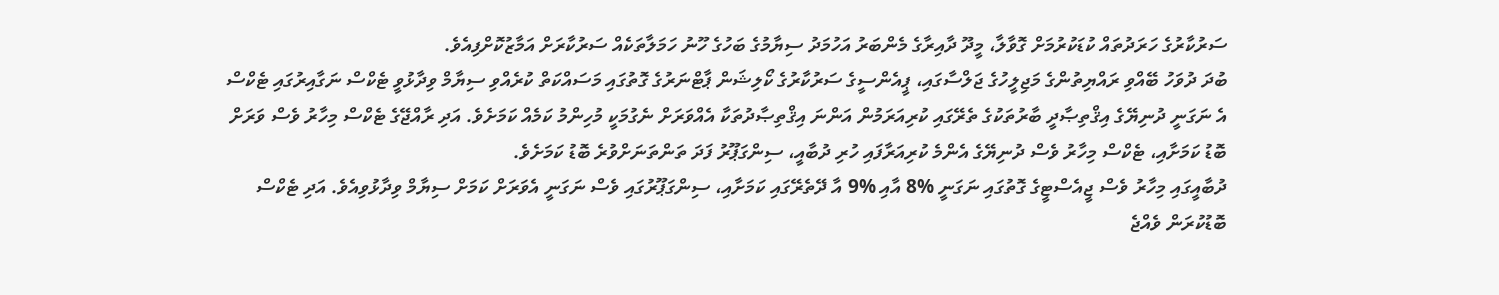ސަރުކާރުގެ ހަރަދުތައް ކުޑަކުރުމަށް ގޮވާލާ، މީދޫ ދާއިރާގެ މެންބަރު އަހުމަދު ސިޔާމުގެ ބަހުގެ ހޫނު ހަމަލާތަކެއް ސަރުކާރަށް އަމާޒުކޮށްފިއެވެ.
ބުދަ ދުވަހު ބޭއްވި ރައްޔިތުންގެ މަޖިލީހުގެ ޖަލްސާގައި، ޕީއެންސީގެ ސަރުކާރުގެ ކޯލިޝަން ޕާޓްނަރުގެ ގޮތުގައި މަސައްކަތް ކުރެއްވި ސިޔާމް ވިދާޅުވީ ޓެކްސް ނަގާއިރުގައި ޓެކްސް އެ ނަގަނީ ދުނިޔޭގެ އިޤްތިޞާދީ ބާރުތަކުގެ ތެރޭގައި ކުރިއަރަމުން އަންނަ އިޤްތިޞާދުތަކާ އެއްވަރަށް ނެގުމަކީ މުހިންމު ކަމެއް ކަމަށެވެ. އަދި ރާއްޖޭގެ ޓެކްސް މިހާރު ވެސް ވަރަށް ބޮޑު ކަމަށާއި، ޓެކްސް މިހާރު ވެސް ދުނިޔޭގެ އެންމެ ކުރިއަރާފައި ހުރި ދުބާއީ، ސިންގަޕޫރު ފަދަ ތަންތަނަށްވުރެ ބޮޑު ކަމަށެވެ.
ދުބާއީގައި މިހާރު ވެސް ޖީއެސްޓީގެ ގޮތުގައި ނަގަނީ %8 އާއި %9 އާ ދޭތެރޭގައި ކަމަށާއި، ސިންގަޕޫރުގައި ވެސް ނަގަނީ އެވަރަށް ކަމަށް ސިޔާމް ވިދާޅުވިއެވެ. އަދި ޓެކްސް ބޮޑުކުރަން ވެއްޖެ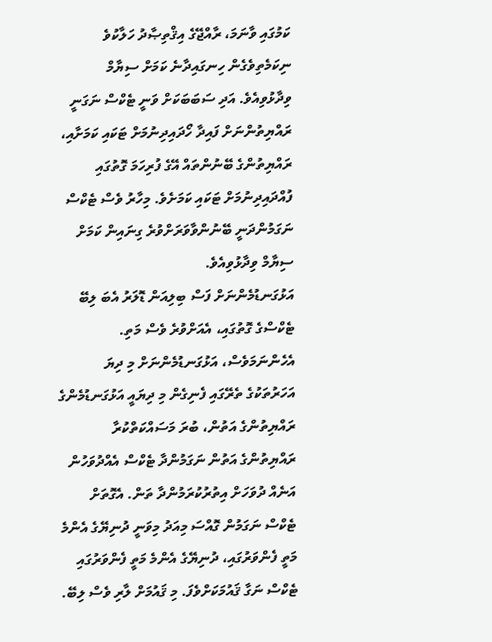ކަމުގައި ވާނަމަ، ރާއްޖޭގެ އިޤްތިޞާދު ހަލާކުވެ ނިކަމެތިވެގެން ހިނގައިދާނެ ކަމަށް ސިޔާމް ވިދާޅުވިއެވެ. އަދި ސަބަބަކަށް ވަނީ ޓެކްސް ނަގަނީ ރައްޔިތުންނަށް ފައިދާ ހޯދައިދިނުމަށް ޓަކައި ކަމަށާއި، ރައްޔިތުންގެ ބޭނުންތައް އޭގެ ފުރިހަމަ ގޮތުގައި ފުއްދައިދިނުމަށް ޓަކައި ކަމަށެވެ. މިހާރު ވެސް ޓެކްސް ނަގަމުންދަނީ ބޭނުންވާވަރަށްވުރެ ގިނައިން ކަމަށް ސިޔާމް ވިދާޅުވިއެވެ.
އަޅުގަނޑުމެންނަށް ފަސް ބިލިއަން ޑޮލަރު އެބަ ލިބޭ ޓެކްސްގެ ގޮތުގައި، އެއަށްވުރެ ވެސް މަތި. އެހެންނަމަވެސް، އަޅުގަނޑުމެންނަށް މި ދިޔަ އަހަރުތަކުގެ ތެރޭގައި ފެނިގެން މި ދިޔައީ އަޅުގަނޑުމެންގެ ރައްޔިތުންގެ އަތުން، ބުރަ މަސައްކަތްކުރާ ރައްޔިތުންގެ އަތުން ނަގަމުންދާ ޓެކްސް އެއްދުވަހުން އަނެއް ދުވަހަށް އިތުރުކުރަމުންދާ ތަން. އެގޮތަށް ޓެކްސް ނަގަމުން ގޮއްސަ މިއަދު މިވަނީ ދުނިޔޭގެ އެންމެ މަތީ ފެންވަރުގައި، ދުނިޔޭގެ އެންމެ މަތީ ފެންވަރުގައި ޓެކްސް ނަގާ ޤައުމަކަށްވެފަ. މި ޤައުމަށް ލާރި ވެސް ލިބޭ.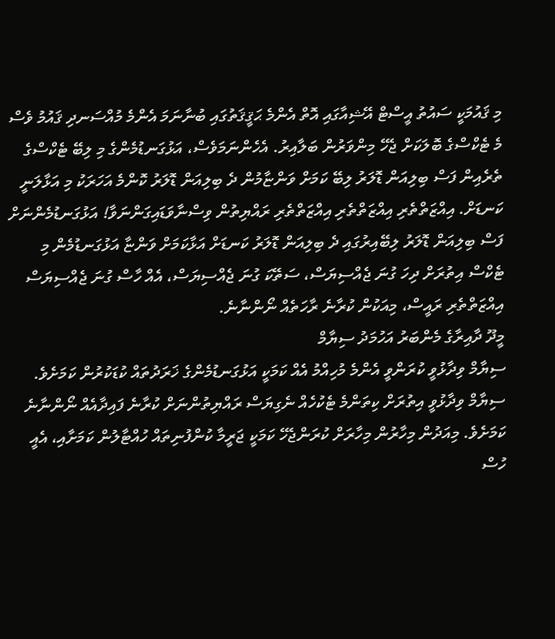މި ޤައުމަކީ ސައުތު އީސްޓް އޭޝިއާގައި އޮތް އެންމެ ޙަޤީޤަތުގައި ބުނާނަމަ އެންމެ މުއްސަނދި ޤައުމު ވެސް މެ ޓެކްސްގެ ބޮލަކަށް ޖެހޭ މިންވަރުން ބަލާއިރު. އެހެންނަމަވެސް، އަޅުގަނޑުމެންގެ މި ލިބޭ ޓެކްސްގެ ތެރެއިން ފަސް ބިލިއަން ޑޮލަރު ލިބޭ ކަމަށް ވަންޏާމުން ދެ ބިލިއަން ޑޮލަރު ކޮންމެ އަހަރަކު މި އަޅާލަނީ ކަނޑަށް. އިއްޒަތްތެރި އިއްޒަތްތެރި އިއްޒަތްތެރި ރައްޔިތުން ވިސްނާވަޑައިގަންނަވާ! އަޅުގަނޑުމެންނަށް ފަސް ބިލިއަން ޑޮލަރު ލިބޭއިރުގައި ދެ ބިލިއަން ޑޮލަރު ކަނޑަށް އަޅާކަމަށް ވަންޏާ އަޅުގަނޑުމެން މި ޓެކްސް އިތުރަށް ދިހަ ގުނަ ޖެއްސިޔަސް، ސަތޭކަ ގުނަ ޖެއްސިޔަސް، އެއް ހާސް ގުނަ ޖެއްސިޔަސް އިއްޒަތްތެރި ރައީސް، މިއަކުން ކުރާނެ ރާހަތެއް ނޯންނާނެ.
މީދޫ ދާއިރާގެ މެންބަރު އަހުމަދު ސިޔާމް
ސިޔާމް ވިދާޅުވީ ކުރަންވީ އެންމެ މުހިއްމު އެއް ކަމަކީ އަޅުގަނޑުމެންގެ ޚަރަދުތައް ކުޑަކުރުން ކަމަށެވެ. ސިޔާމް ވިދާޅުވީ އިތުރަށް ކިތަންމެ ޓެކުހެއް ނެގިޔަސް ރައްޔިތުންނަށް ކުރާނެ ފައިދާއެއް ނޯންނާނެ ކަމަށެވެ. މިއަދުން މިހާރުން މިހާރަށް ކުރަންޖެހޭ ކަމަކީ ޖަރީމާ ކުންފުނިތައް ހުއްޓާލުން ކަމަށާއި، އެއީ ހުސް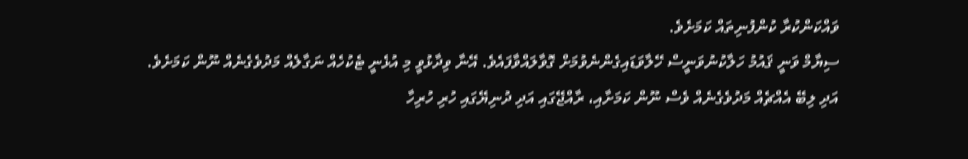ވައްކަންކުރާ ކުންފުނިތައް ކަމަށެވެ.
ސިޔާމް ވަނީ ޤައުމު ހަލާކުނުވަނީސް ހޭލާވަޑައިގެންނެވުމަށް ގޮވާލައްވާފައެވެ. އޭނާ ވިދާޅުވީ މި އުޅެނީ ޓެކުހެއް ނަގާލެއް މަދުވެގެނެއް ނޫން ކަމަށެވެ. އަދި ލިބޭ އެއްޗެއް މަދުވެގެނެއް ވެސް ނޫން ކަމަށާއި، ރާއްޖޭގައި އަދި ދުނިޔޭގައި ހުރި ހުރިހާ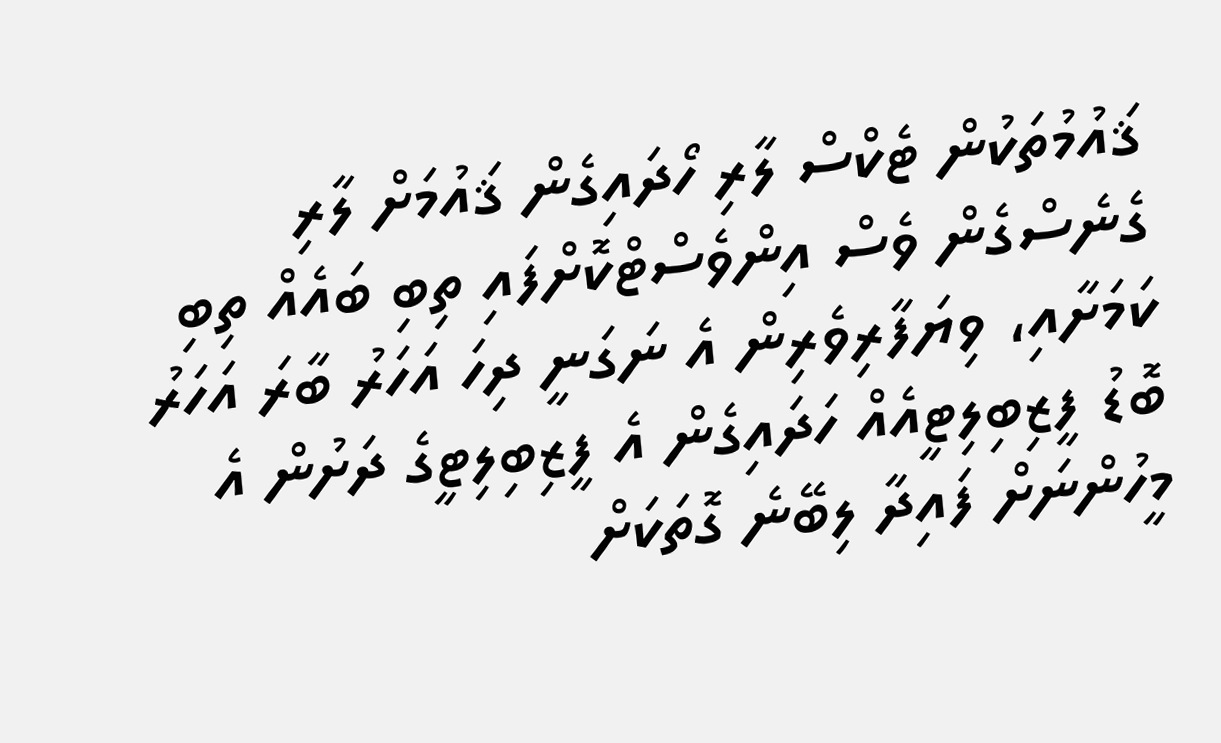ޤައުމުތަކުން ޓެކްސް ލާރި ހޯދައިގެން ޤައުމަށް ލާރި ގެނެސްގެން ވެސް އިންވެސްޓްކޮށްފައި ތިބި ބައެއް ތިބި ކަމަށާއި، ވިޔަފާރިވެރިން އެ ނަގަނީ ދިހަ އަހަރު ބާރަ އަހަރު ބޮޑު ފީޒިބިލިޓީއެއް ހަދައިގެން އެ ފީޒިބިލިޓީގެ ދަށުން އެ މީހުންނަށް ފައިދާ ލިބޭނެ ގޮތަކަށް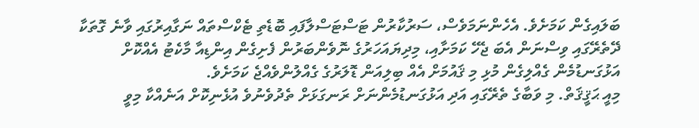ބަލައިގެން ކަމަށެވެ. އެހެންނަމަވެސް، ސަރުކާރުން ޓަސްޓަސްލާފައި ބޮޑެތި ޓެކްސްތައް ނަގާއިރުގައި ވާނެ ގޮތަކާ ދޭތެރޭގައި ވިސްނަން އެބަ ޖެހޭ ކަމަށާއި، މިދިޔައަހަރުގެ ނޮވެންބަރުން ފެށިގެން އިންޑިއާ މާކެޓު އެއްކޮށް އަޅުގަނޑުމެން ގެއްލިގެން މުޅި މި ޤައުމަށް އެއް ބިލިއަން ޑޮލަރުގެ ގެއްލުންވެއްޖެ ކަމަށެވެ.
މިއީ ޙަޤީޤަތް. މި ވަބާގެ ތެރޭގައި އަދި އަޅުގަނޑުމެންނަށް ރަނގަޅަށް ތެދުވެނުވެ އުޅެނިކޮށް އަނެއްކާ މިވީ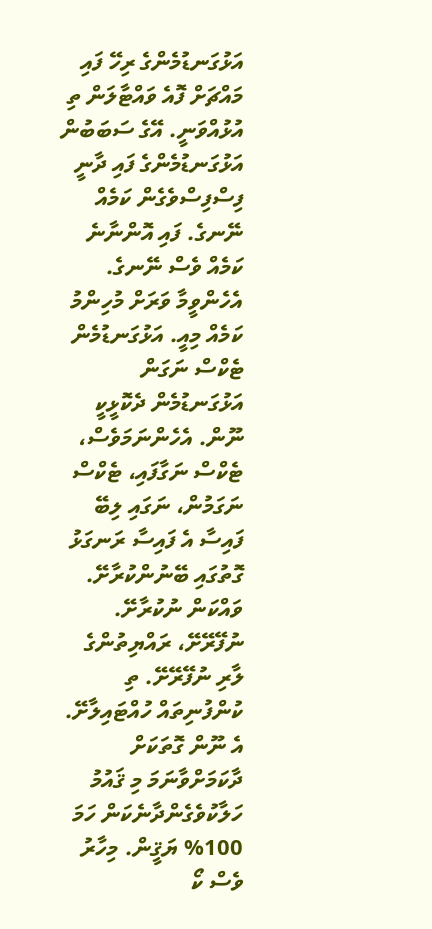އަޅުގަނޑުމެންގެ ރިހޭ ފައި މައްޗަށް ފޮއެ ވައްޓާލަން ތި އުޅުއްވަނީ. އޭގެ ސަބަބުން އަޅުގަނޑުމެންގެ ފައި ދާނީ ފިސްފިސްވެގެން ކަމެއް ނޭނގެ. ފައި އޮންނާނެ ކަމެއް ވެސް ނޭނގެ. އެހެންވީމާ ވަރަށް މުހިންމު ކަމެއް މިއީ. އަޅުގަނޑުމެން ޓެކްސް ނަގަން އަޅުގަނޑުމެން ދެކޮޅީކީ ނޫން. އެހެންނަމަވެސް، ޓެކްސް ނަގާފައި، ޓެކްސް ނަގަމުން، ނަގައި ލިބޭ ފައިސާ އެ ފައިސާ ރަނގަޅު ގޮތުގައި ބޭނުންކުރާށޭ. ވައްކަން ނުކުރާށޭ. ނުފޭރޭށޭ، ރައްޔިތުންގެ ލާރި ނުފޭރޭށޭ. ތި ކުންފުނިތައް ހުއްޓައިލާށޭ. އެ ނޫން ގޮތަކަށް ދާކަމަށްވާނަމަ މި ޤައުމު ހަލާކުވެގެންދާނެކަން ހަމަ 100% ޔަޤީން. މިހާރު ވެސް ކޯ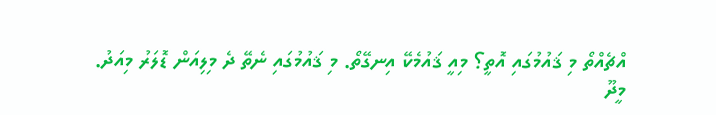އްޗެއްތޯ މި ޤައުމުގައި އޮތީ؟ މިއީ ޤައުމެކޭ އިނގޭތޯ. މި ޤައުމުގައި ނެތޭ ދެ މިލިއަން ޑޮލަރު މިއަދު.
މީދޫ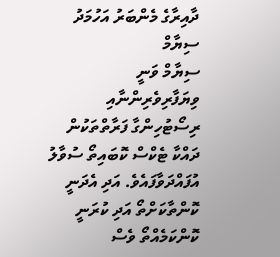ދާއިރާގެ މެންބަރު އަހުމަދު ސިޔާމް
ސިޔާމް ވަނީ ވިޔަފާރިވެރިންނާއި ރިސޯޓުހިންގާ ފަރާތްތަކުން ދައްކާ ޓެކްސް ކޮބައިތޯ ސުވާލު އުފައްދަވާފައެވެ. އަދި އެދަނީ ކޮންތާކަށްތޯ އަދި ކުރަނީ ކޮންކަމެއްތޯ ވެސް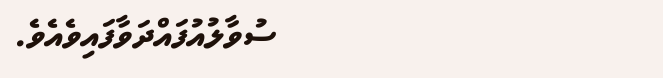ސުވާލުއުފައްދަވާފައިވެއެވެ.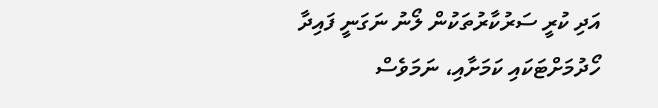އަދި ކުރީ ސަރުކާރުތަކުން ލޯނު ނަގަނީ ފައިދާ ހޯދުމަށްޓަކައި ކަމަށާއި، ނަމަވެސް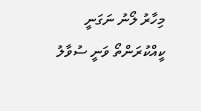މިހާރު ލޯނު ނަގަނީ ކީއްކުރަންތޯ ވަނީ ސުވާލު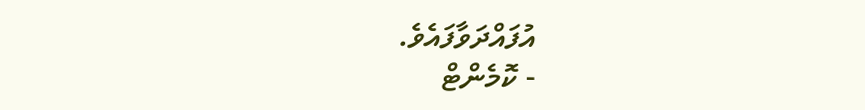އުފައްދަވާފައެވެ.
- ކޮމެންޓް